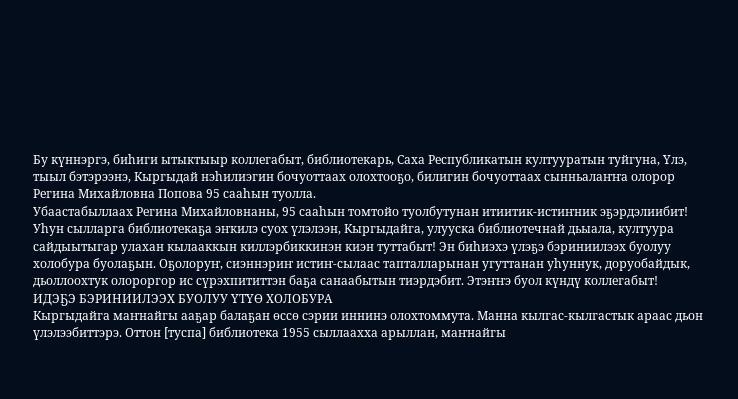Бу күннэргэ, биһиги ытыктыыр коллегабыт, библиотекарь, Саха Республикатын култууратын туйгуна, Үлэ, тыыл бэтэрээнэ, Кыргыдай нэһилиэгин бочуоттаах олохтооҕо, билигин бочуоттаах сынньалаҥҥа олорор Регина Михайловна Попова 95 сааһын туолла.
Убаастабыллаах Регина Михайловнаны, 95 сааһын томтойо туолбутунан итиитик-истиҥник эҕэрдэлиибит! Уһун сылларга библиотекаҕа эҥкилэ суох үлэлээн, Кыргыдайга, улууска библиотечнай дьыала, култуура сайдыытыгар улахан кылааккын киллэрбиккинэн киэн туттабыт! Эн биһиэхэ үлэҕэ бэриниилээх буолуу холобура буолаҕын. Оҕолоруҥ, сиэннэриҥ истиҥ-сылаас тапталларынан угуттанан уһуннук, доруобайдык, дьоллоохтук олороргор ис сүрэхпититтэн баҕа санаабытын тиэрдэбит. Этэҥҥэ буол күндү коллегабыт!
ИДЭҔЭ БЭРИНИИЛЭЭХ БУОЛУУ ҮТҮӨ ХОЛОБУРА
Кыргыдайга маҥнайгы ааҕар балаҕан өссө сэрии иннинэ олохтоммута. Манна кылгас-кылгастык араас дьон үлэлээбиттэрэ. Оттон [туспа] библиотека 1955 сыллаахха арыллан, маҥнайгы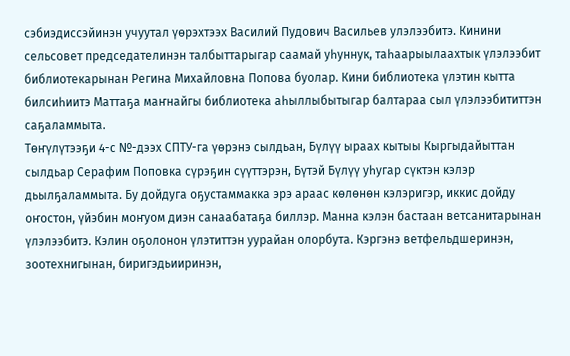сэбиэдиссэйинэн учуутал үөрэхтээх Василий Пудович Васильев улэлээбитэ. Кинини сельсовет председателинэн талбыттарыгар саамай уһуннук, таһаарыылаахтык үлэлээбит библиотекарынан Регина Михайловна Попова буолар. Кини библиотека үлэтин кытта билсиһиитэ Маттаҕа маҥнайгы библиотека аһыллыбытыгар балтараа сыл үлэлээбититтэн саҕаламмыта.
Төҥүлүтээҕи 4-с №-дээх СПТУ-га үөрэнэ сылдьан, Бүлүү ыраах кытыы Кыргыдайыттан сылдьар Серафим Поповка сүрэҕин сүүттэрэн, Бүтэй Бүлүү уһугар сүктэн кэлэр дьылҕаламмыта. Бу дойдуга оҕустаммакка эрэ араас көлөнөн кэлэригэр, иккис дойду оҥостон, үйэбин моҥуом диэн санаабатаҕа биллэр. Манна кэлэн бастаан ветсанитарынан үлэлээбитэ. Кэлин оҕолонон үлэтиттэн уурайан олорбута. Кэргэнэ ветфельдшеринэн, зоотехнигынан, биригэдьииринэн,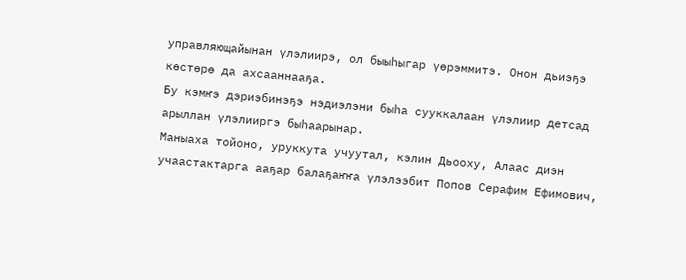управляющайынан үлэлиирэ, ол быыһыгар үөрэммитэ. Онон дьиэҕэ көстөрө да ахсааннааҕа.
Бу кэмҥэ дэриэбинэҕэ нэдиэлэни быһа сууккалаан үлэлиир детсад арыллан үлэлииргэ быһаарынар.
Маныаха тойоно, уруккута учуутал, кэлин Дьооху, Алаас диэн учаастактарга ааҕар балаҕаҥҥа үлэлээбит Попов Серафим Ефимович,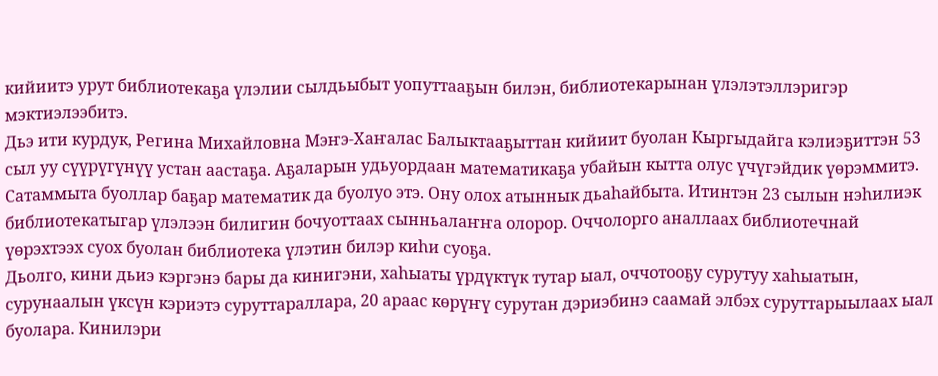кийиитэ урут библиотекаҕа үлэлии сылдьыбыт уопуттааҕын билэн, библиотекарынан үлэлэтэллэригэр мэктиэлээбитэ.
Дьэ ити курдук, Регина Михайловна Мэҥэ-Хаҥалас Балыктааҕыттан кийиит буолан Кыргыдайга кэлиэҕиттэн 53 сыл уу сүүрүгүнүү устан аастаҕа. Аҕаларын удьуордаан математикаҕа убайын кытта олус үчүгэйдик үөрэммитэ. Сатаммыта буоллар баҕар математик да буолуо этэ. Ону олох атыннык дьаһайбыта. Итинтэн 23 сылын нэһилиэк библиотекатыгар үлэлээн билигин бочуоттаах сынньалаҥҥа олорор. Оччолорго аналлаах библиотечнай үөрэхтээх суох буолан библиотека үлэтин билэр киһи суоҕа.
Дьолго, кини дьиэ кэргэнэ бары да кинигэни, хаһыаты үрдүктүк тутар ыал, оччотооҕу сурутуу хаһыатын, сурунаалын үксүн кэриэтэ суруттараллара, 20 араас көрүҥү сурутан дэриэбинэ саамай элбэх суруттарыылаах ыал буолара. Кинилэри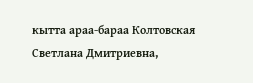кытта араа-бараа Колтовская Светлана Дмитриевна,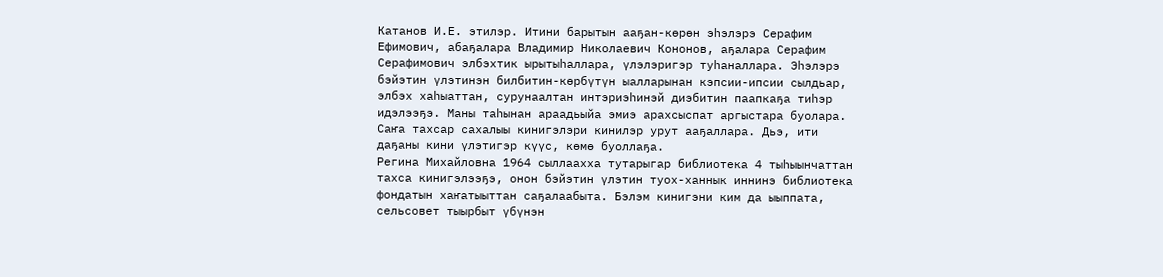Катанов И.Е. этилэр. Итини барытын ааҕан-көрөн эһэлэрэ Серафим Ефимович, абаҕалара Владимир Николаевич Кононов, аҕалара Серафим Серафимович элбэхтик ырытыһаллара, үлэлэригэр туһаналлара. Эһэлэрэ бэйэтин үлэтинэн билбитин-көрбүтүн ыалларынан кэпсии-ипсии сылдьар, элбэх хаһыаттан, сурунаалтан интэриэһинэй диэбитин паапкаҕа тиһэр идэлээҕэ. Маны таһынан араадьыйа эмиэ арахсыспат аргыстара буолара. Саҥа тахсар сахалыы кинигэлэри кинилэр урут ааҕаллара. Дьэ, ити даҕаны кини үлэтигэр күүс, көмө буоллаҕа.
Регина Михайловна 1964 сыллаахха тутарыгар библиотека 4 тыһыынчаттан тахса кинигэлээҕэ, онон бэйэтин үлэтин туох-ханнык иннинэ библиотека фондатын хаҥатыыттан саҕалаабыта. Бэлэм кинигэни ким да ыыппата, сельсовет тыырбыт үбүнэн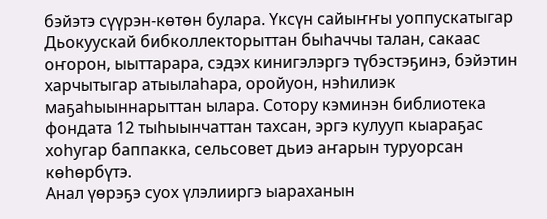бэйэтэ сүүрэн-көтөн булара. Үксүн сайыҥҥы уоппускатыгар Дьокуускай бибколлекторыттан быһаччы талан, сакаас оҥорон, ыыттарара, сэдэх кинигэлэргэ түбэстэҕинэ, бэйэтин харчытыгар атыылаһара, оройуон, нэһилиэк маҕаһыыннарыттан ылара. Сотору кэминэн библиотека фондата 12 тыһыынчаттан тахсан, эргэ кулууп кыараҕас хоһугар баппакка, сельсовет дьиэ аҥарын туруорсан көһөрбүтэ.
Анал үөрэҕэ суох үлэлииргэ ыараханын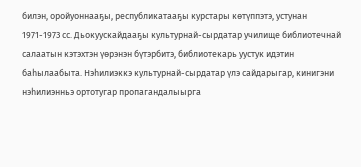билэн, оройуоннааҕы, республикатааҕы курстары көтүппэтэ, устунан 1971-1973 сс. Дьокуускайдааҕы культурнай-сырдатар училище библиотечнай салаатын кэтэхтэн үөрэнэн бүтэрбитэ, библиотекарь уустук идэтин баһылаабыта. Нэһилиэккэ культурнай-сырдатар үлэ сайдарыгар, кинигэни нэһилиэнньэ ортотугар пропагандалыырга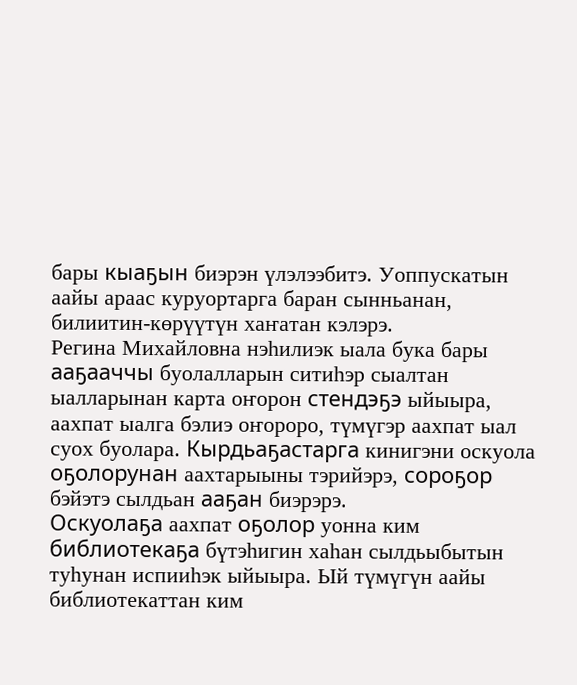бары кыаҕын биэрэн үлэлээбитэ. Уоппускатын аайы араас куруортарга баран сынньанан, билиитин-көрүүтүн хаҥатан кэлэрэ.
Регина Михайловна нэһилиэк ыала бука бары ааҕааччы буолалларын ситиһэр сыалтан ыалларынан карта оҥорон стендэҕэ ыйыыра, аахпат ыалга бэлиэ оҥороро, түмүгэр аахпат ыал суох буолара. Кырдьаҕастарга кинигэни оскуола оҕолорунан аахтарыыны тэрийэрэ, сороҕор бэйэтэ сылдьан ааҕан биэрэрэ.
Оскуолаҕа аахпат оҕолор уонна ким библиотекаҕа бүтэһигин хаһан сылдьыбытын туһунан испииһэк ыйыыра. Ый түмүгүн аайы библиотекаттан ким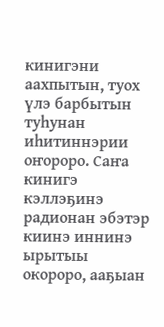кинигэни аахпытын, туох үлэ барбытын туһунан иһитиннэрии оҥороро. Саҥа кинигэ кэллэҕинэ радионан эбэтэр киинэ иннинэ ырытыы окороро, ааҕыан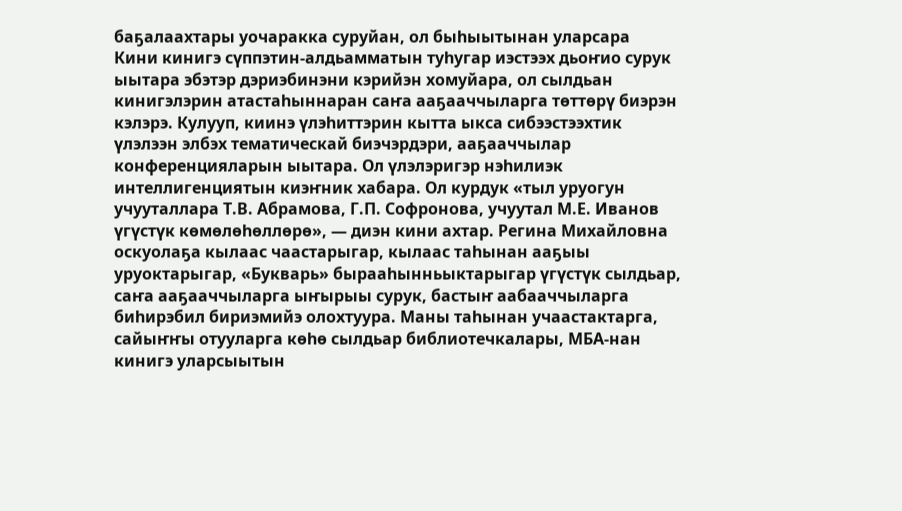баҕалаахтары уочаракка суруйан, ол быһыытынан уларсара
Кини кинигэ сүппэтин-алдьамматын туһугар иэстээх дьоҥио сурук ыытара эбэтэр дэриэбинэни кэрийэн хомуйара, ол сылдьан кинигэлэрин атастаһыннаран саҥа ааҕааччыларга төттөрү биэрэн кэлэрэ. Кулууп, киинэ үлэһиттэрин кытта ыкса сибээстээхтик үлэлээн элбэх тематическай биэчэрдэри, ааҕааччылар конференцияларын ыытара. Ол үлэлэригэр нэһилиэк интеллигенциятын киэҥник хабара. Ол курдук «тыл уруогун учууталлара Т.В. Абрамова, Г.П. Софронова, учуутал М.Е. Иванов үгүстүк көмөлөһөллөрө», — диэн кини ахтар. Регина Михайловна оскуолаҕа кылаас чаастарыгар, кылаас таһынан ааҕыы уруоктарыгар, «Букварь» бырааһынньыктарыгар үгүстүк сылдьар, саҥа ааҕааччыларга ыҥырыы сурук, бастыҥ аабааччыларга биһирэбил бириэмийэ олохтуура. Маны таһынан учаастактарга, сайыҥҥы отууларга көһө сылдьар библиотечкалары, МБА-нан кинигэ уларсыытын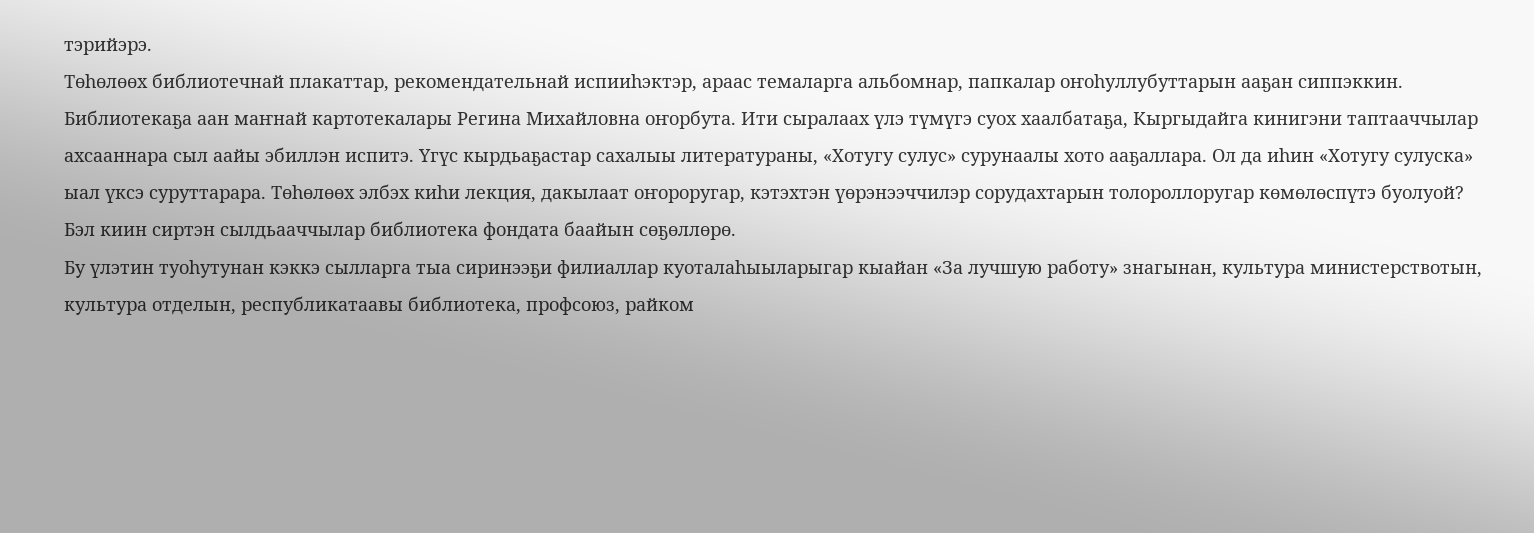тэрийэрэ.
Төһөлөөх библиотечнай плакаттар, рекомендательнай испииһэктэр, араас темаларга альбомнар, папкалар оҥоһуллубуттарын ааҕан сиппэккин. Библиотекаҕа аан маҥнай картотекалары Регина Михайловна оҥорбута. Ити сыралаах үлэ түмүгэ суох хаалбатаҕа, Кыргыдайга кинигэни таптааччылар ахсааннара сыл аайы эбиллэн испитэ. Үгүс кырдьаҕастар сахалыы литератураны, «Хотугу сулус» сурунаалы хото ааҕаллара. Ол да иһин «Хотугу сулуска» ыал үксэ суруттарара. Төһөлөөх элбэх киһи лекция, дакылаат оҥороругар, кэтэхтэн үөрэнээччилэр сорудахтарын толороллоругар көмөлөспүтэ буолуой? Бэл киин сиртэн сылдьааччылар библиотека фондата баайын сөҕөллөрө.
Бу үлэтин туоһутунан кэккэ сылларга тыа сиринээҕи филиаллар куоталаһыыларыгар кыайан «За лучшую работу» знагынан, культура министерствотын, культура отделын, республикатаавы библиотека, профсоюз, райком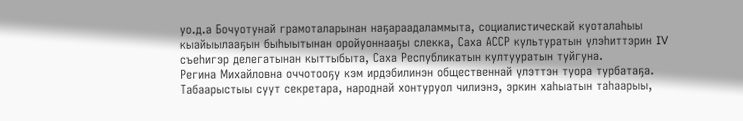уо.д.а Бочуотунай грамоталарынан наҕараадаламмыта, социалистическай куоталаһыы кыайыылааҕын быһыытынан оройуоннааҕы слекка, Саха АССР культуратын үлэһиттэрин IV съеһигэр делегатынан кыттыбыта, Саха Республикатын култууратын туйгуна.
Регина Михайловна оччотооҕу кэм ирдэбилинэн общественнай үлэттэн туора турбатаҕа. Табаарыстыы суут секретара, народнай хонтуруол чилиэнэ, эркин хаһыатын таһаарыы,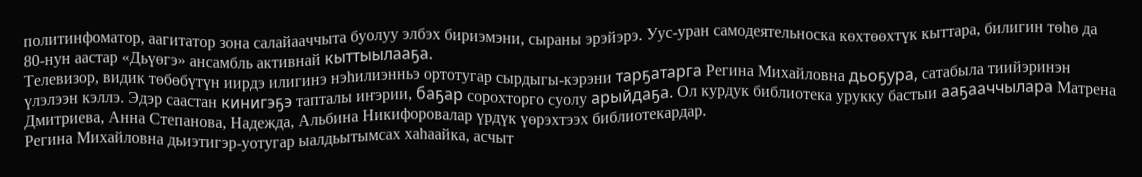политинфоматор, аагитатор зона салайааччыта буолуу элбэх бириэмэни, сыраны эрэйэрэ. Уус-уран самодеятельноска көхтөөхтүк кыттара, билигин төһө да 80-нун аастар «Дьүөгэ» ансамбль активнай кыттыылааҕа.
Телевизор, видик төбөбүтүн иирдэ илигинэ нэһилиэнньэ ортотугар сырдыгы-кэрэни тарҕатарга Регина Михайловна дьоҕура, сатабыла тиийэринэн үлэлээн кэллэ. Эдэр саастан кинигэҕэ тапталы иҥэрии, баҕар сорохторго суолу арыйдаҕа. Ол курдук библиотека урукку бастыи ааҕааччылара Матрена Дмитриева, Анна Степанова, Надежда, Альбина Никифоровалар үрдүк үөрэхтээх библиотекардар.
Регина Михайловна дьиэтигэр-уотугар ыалдьытымсах хаһаайка, асчыт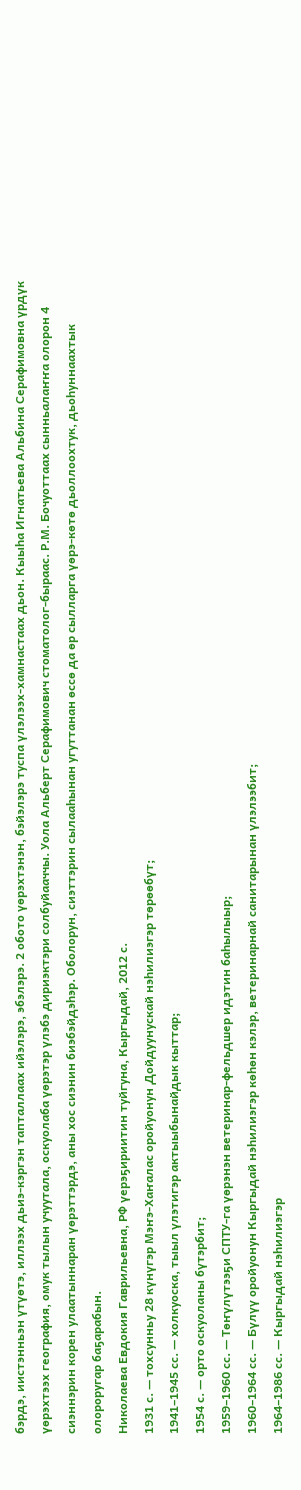бэрдэ, иистэнньэн үтүөтэ, иллээх дьиэ-кэргэн тапталлаах ийэлэрэ, эбэлэрэ. 2 обото үөрэхтэнэн, бэйэлэрэ туспа үлэлээх-хамнастаах дьон. Кыыһа Игнатьева Альбина Серафимовна үрдүк үөрэхтээх география, омук тылын учуутала, оскуолаба үөрэтэр үлэбэ дириэктэри солбуйааччы. Уола Альберт Серафимович стоматолог-быраас. Р.М. Бочуоттаах сынньалаҥҥа олорон 4 сиэннэрин корен улаатыннаран үөрэттэрдэ, аны хос сиэнин биэбэйдэһэр. Оболорун, сиэттэрин сылааһынан угуттанан өссө да өр сылларга үөрэ-көтө дьоллоохтук, дьоһуннаахтык олороругар баҕарабын.
Николаева Евдокия Гаврильевна, РФ үерэҕириитин туйгуна, Кыргыдай, 2012 с.
1931 с. — тохсунньу 28 күнүгэр Мэҥэ-Хаҥалас оройуонун Дойдуунускай нэһилиэгэр төрөөбүт;
1941–1945 сс. — холкуоска, тыыл үлэтигэр актыыбынайдык кыттар;
1954 с. — орто оскуоланы бүтэрбит;
1959–1960 сс. — Төҥүлүтээҕи СПТУ-га үөрэнэн ветеринар-фельдшер идэтин баһылыыр;
1960–1964 сс. — Бүлүү оройуонун Кыргыдай нэһилиэгэр көһөн кэлэр, ветеринарнай санитарынан үлэлээбит;
1964–1986 сс. — Кыргыдай нэһилиэгэр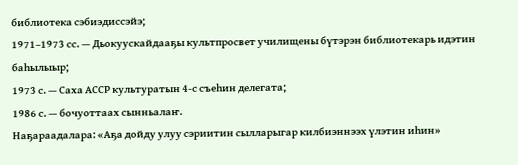библиотека сэбиэдиссэйэ;
1971–1973 сс. — Дьокуускайдааҕы культпросвет училищены бүтэрэн библиотекарь идэтин баһылыыр;
1973 с. — Саха АССР культуратын 4-с съеһин делегата;
1986 с. — бочуоттаах сынньалаҥ.
Наҕараадалара: «Аҕа дойду улуу сэриитин сылларыгар килбиэннээх үлэтин иһин»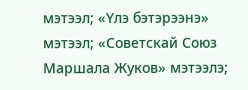мэтээл; «Үлэ бэтэрээнэ» мэтээл; «Советскай Союз Маршала Жуков» мэтээлэ;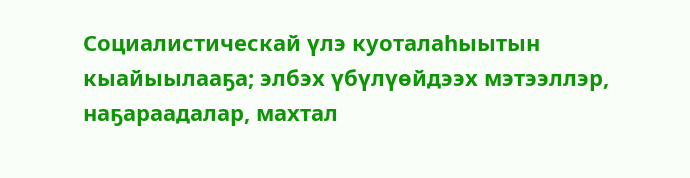Социалистическай үлэ куоталаһыытын кыайыылааҕа; элбэх үбүлүөйдээх мэтээллэр, наҕараадалар, махтал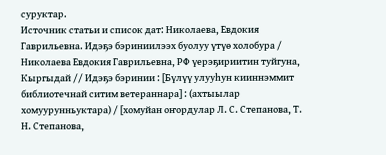суруктар.
Источник статьи и список дат: Николаева, Евдокия Гаврильевна. Идэҕэ бэриниилээх буолуу үтүө холобура / Николаева Евдокия Гаврильевна, РФ үерэҕириитин туйгуна, Кыргыдай // Идэҕэ бэринии : [Бүлүү улууһун кииннэммит библиотечнай ситим ветераннара] : (ахтыылар хомуурунньуктара) / [хомуйан оҥордулар Л. С. Степанова, Т. Н. Степанова,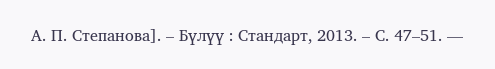А. П. Степанова]. – Бүлүү : Стандарт, 2013. – С. 47–51. —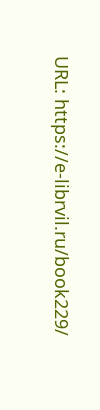URL: https://e-librvil.ru/book229/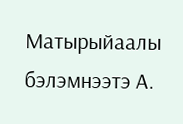Матырыйаалы бэлэмнээтэ А.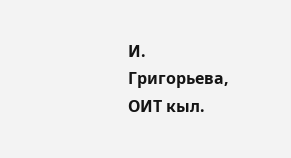И. Григорьева, ОИТ кыл.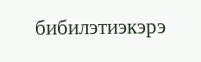бибилэтиэкэрэ